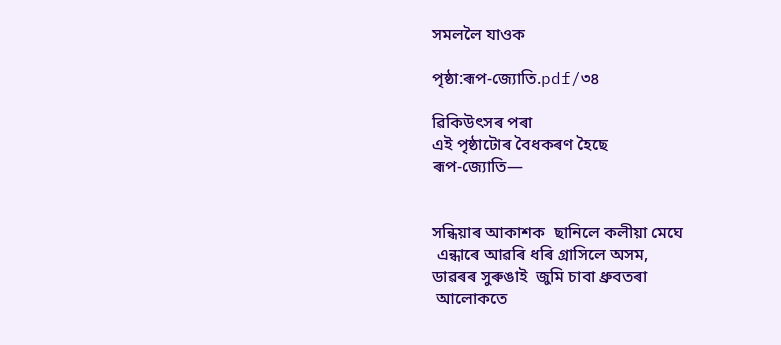সমললৈ যাওক

পৃষ্ঠা:ৰূপ-জ্যোতি.pdf/৩৪

ৱিকিউৎসৰ পৰা
এই পৃষ্ঠাটোৰ বৈধকৰণ হৈছে
ৰূপ-জ্যোতি—


সন্ধিয়াৰ আকাশক  ছানিলে কলীয়া মেঘে
 এন্ধাৰে আৱৰি ধৰি গ্ৰাসিলে অসম,
ডাৱৰৰ সুৰুঙাই  জুমি চাবা ধ্ৰুবতৰা
 আলোকতে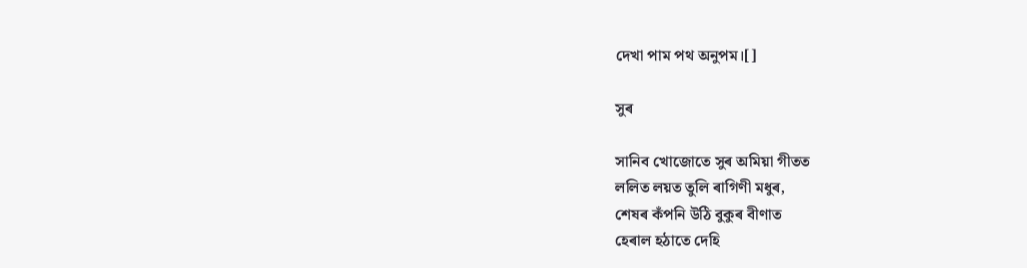দেখা পাম পথ অনুপম।[]

সুৰ

সানিব খোজোতে সুৰ অমিয়া গীতত
ললিত লয়ত তুলি ৰাগিণী মধুৰ,
শেষৰ কঁপনি উঠি বুকুৰ বীণাত
হেৰাল হঠাতে দেহি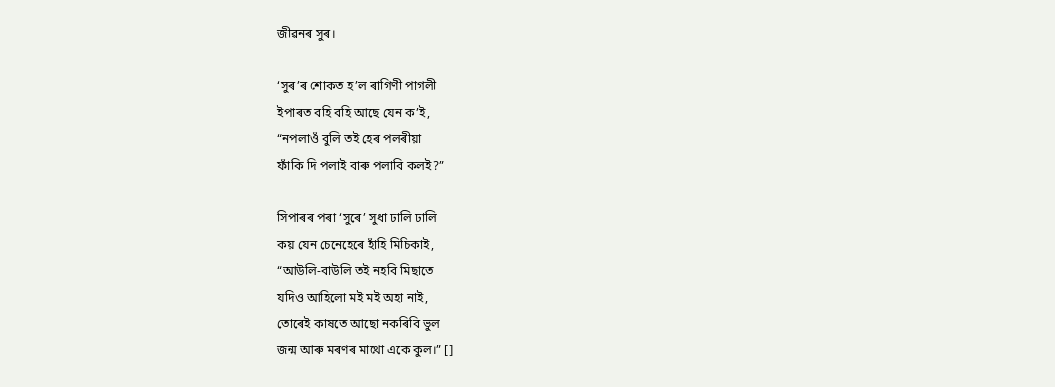জীৱনৰ সুৰ।

‘সুৰ’ৰ শোকত হ’ল ৰাগিণী পাগলী
ইপাৰত বহি বহি আছে যেন ক’ই,
“নপলাওঁ বুলি তই হেৰ পলৰীয়া
ফাঁকি দি পলাই বাৰু পলাবি কলই?”

সিপাৰৰ পৰা ‘সুৰে’ সুধা ঢালি ঢালি
কয় যেন চেনেহেৰে হাঁহি মিচিকাই,
“আউলি-বাউলি তই নহবি মিছাতে
যদিও আহিলো মই মই অহা নাই,
তোৰেই কাষতে আছো নকৰিবি ভুল
জন্ম আৰু মৰণৰ মাথো একে কুল।” []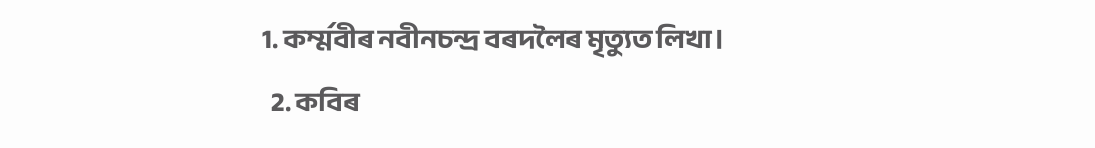1. কৰ্ম্মবীৰ নবীনচন্দ্ৰ বৰদলৈৰ মৃত্যুত লিখা।
  2. কবিৰ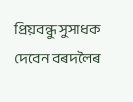প্ৰিয়বন্ধু সুসাধক দেবেন বৰদলৈৰ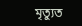মৃত্যুত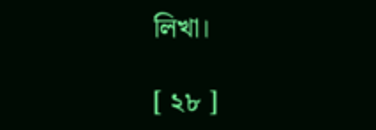লিখা।

[ ২৮ ]